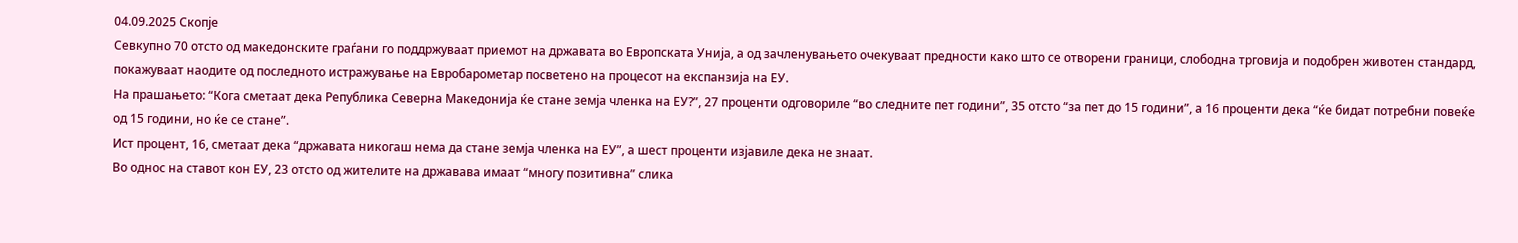04.09.2025 Скопје
Севкупно 70 отсто од македонските граѓани го поддржуваат приемот на државата во Европската Унија, а од зачленувањето очекуваат предности како што се отворени граници, слободна трговија и подобрен животен стандард, покажуваат наодите од последното истражување на Евробарометар посветено на процесот на експанзија на ЕУ.
На прашањето: “Кога сметаат дека Република Северна Македонија ќе стане земја членка на ЕУ?”, 27 проценти одговориле “во следните пет години”, 35 отсто “за пет до 15 години”, а 16 проценти дека “ќе бидат потребни повеќе од 15 години, но ќе се стане”.
Ист процент, 16, сметаат дека “државата никогаш нема да стане земја членка на ЕУ”, а шест проценти изјавиле дека не знаат.
Во однос на ставот кон ЕУ, 23 отсто од жителите на државава имаат “многу позитивна” слика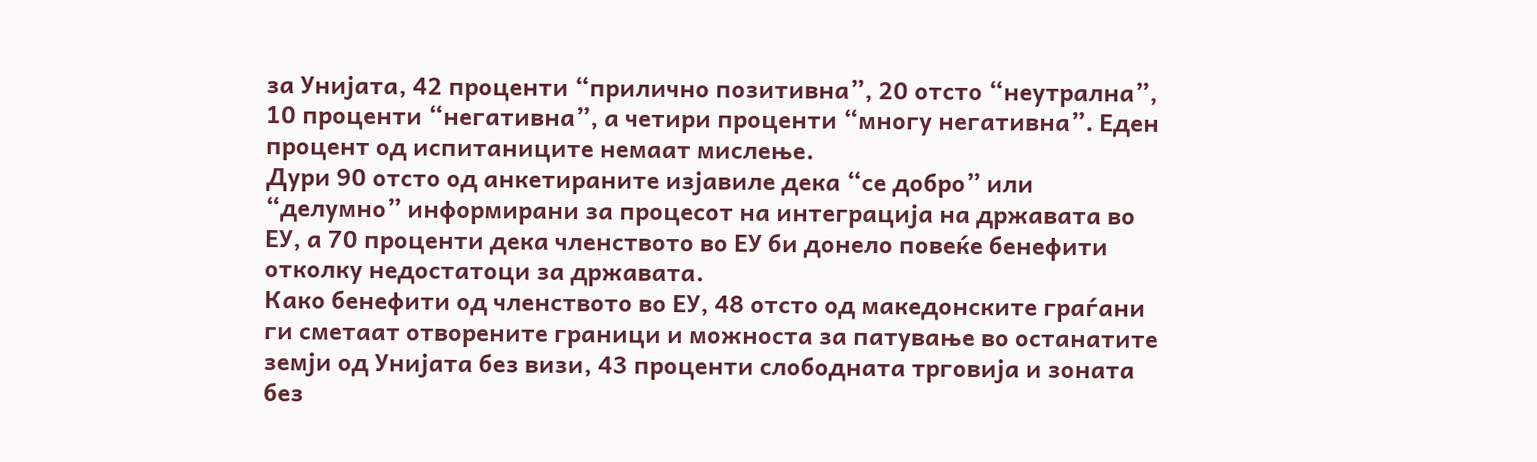за Унијата, 42 проценти “прилично позитивна”, 20 отсто “неутрална”, 10 проценти “негативна”, а четири проценти “многу негативна”. Еден процент од испитаниците немаат мислење.
Дури 90 отсто од анкетираните изјавиле дека “се добро” или “делумно” информирани за процесот на интеграција на државата во ЕУ, а 70 проценти дека членството во ЕУ би донело повеќе бенефити отколку недостатоци за државата.
Како бенефити од членството во ЕУ, 48 отсто од македонските граѓани ги сметаат отворените граници и можноста за патување во останатите земји од Унијата без визи, 43 проценти слободната трговија и зоната без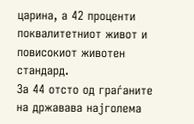царина, а 42 проценти поквалитетниот живот и повисокиот животен стандард.
За 44 отсто од граѓаните на државава најголема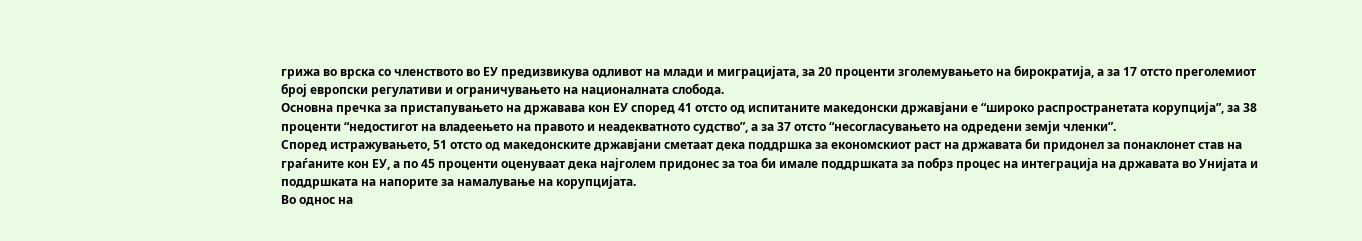грижа во врска со членството во ЕУ предизвикува одливот на млади и миграцијата, за 20 проценти зголемувањето на бирократија, а за 17 отсто преголемиот број европски регулативи и ограничувањето на националната слобода.
Основна пречка за пристапувањето на државава кон ЕУ според 41 отсто од испитаните македонски државјани е “широко распространетата корупција”, за 38 проценти “недостигот на владеењето на правото и неадекватното судство”, а за 37 отсто “несогласувањето на одредени земји членки”.
Според истражувањето, 51 отсто од македонските државјани сметаат дека поддршка за економскиот раст на државата би придонел за понаклонет став на граѓаните кон ЕУ, а по 45 проценти оценуваат дека најголем придонес за тоа би имале поддршката за побрз процес на интеграција на државата во Унијата и поддршката на напорите за намалување на корупцијата.
Во однос на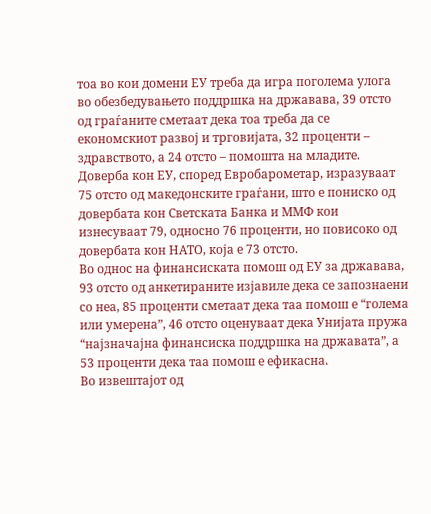тоа во кои домени ЕУ треба да игра поголема улога во обезбедувањето поддршка на државава, 39 отсто од граѓаните сметаат дека тоа треба да се економскиот развој и трговијата, 32 проценти – здравството, а 24 отсто – помошта на младите.
Доверба кон ЕУ, според Евробарометар, изразуваат 75 отсто од македонските граѓани, што е пониско од довербата кон Светската Банка и ММФ кои изнесуваат 79, односно 76 проценти, но повисоко од довербата кон НАТО, која е 73 отсто.
Во однос на финансиската помош од ЕУ за државава, 93 отсто од анкетираните изјавиле дека се запознаени со неа, 85 проценти сметаат дека таа помош е “голема или умерена”, 46 отсто оценуваат дека Унијата пружа “најзначајна финансиска поддршка на државата”, а 53 проценти дека таа помош е ефикасна.
Во извештајот од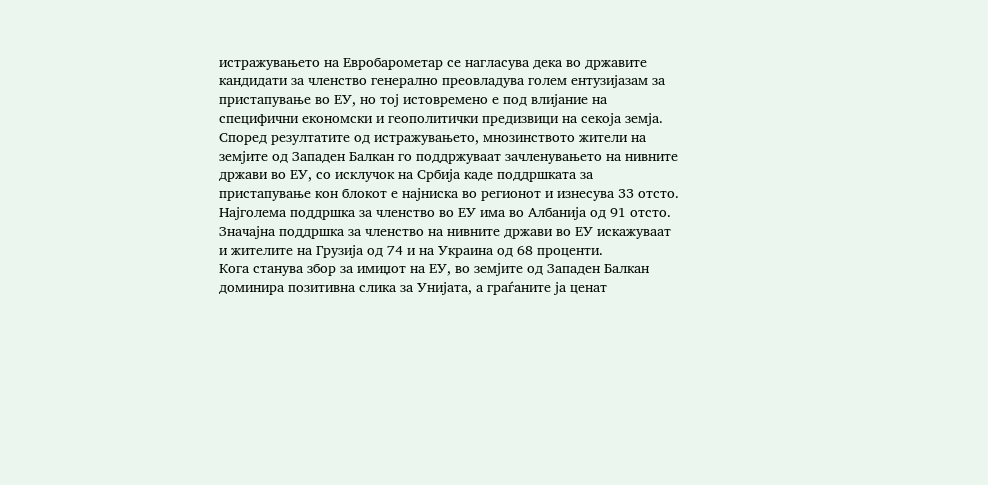истражувањето на Евробарометар се нагласува дека во државите кандидати за членство генерално преовладува голем ентузијазам за пристапување во ЕУ, но тој истовремено е под влијание на специфични економски и геополитички предизвици на секоја земја.
Според резултатите од истражувањето, мнозинството жители на земјите од Западен Балкан го поддржуваат зачленувањето на нивните држави во ЕУ, со исклучок на Србија каде поддршката за пристапување кон блокот е најниска во регионот и изнесува 33 отсто. Најголема поддршка за членство во ЕУ има во Албанија од 91 отсто. Значајна поддршка за членство на нивните држави во ЕУ искажуваат и жителите на Грузија од 74 и на Украина од 68 проценти.
Кога станува збор за имиџот на ЕУ, во земјите од Западен Балкан доминира позитивна слика за Унијата, а граѓаните ја ценат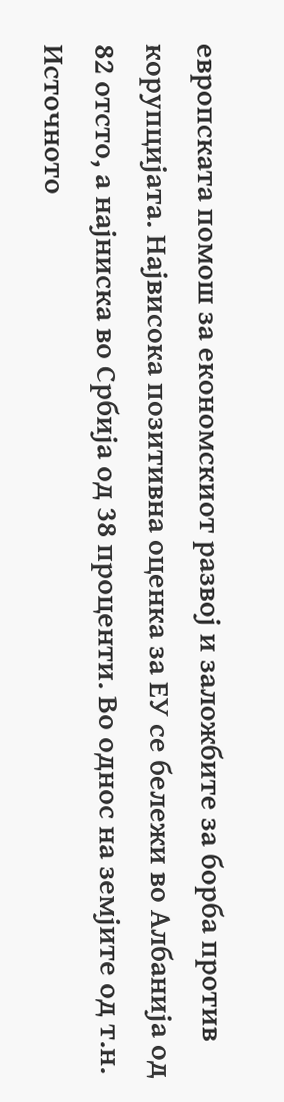европската помош за економскиот развој и заложбите за борба против корупцијата. Највисока позитивна оценка за ЕУ се бележи во Албанија од 82 отсто, а најниска во Србија од 38 проценти. Во однос на земјите од т.н. Источното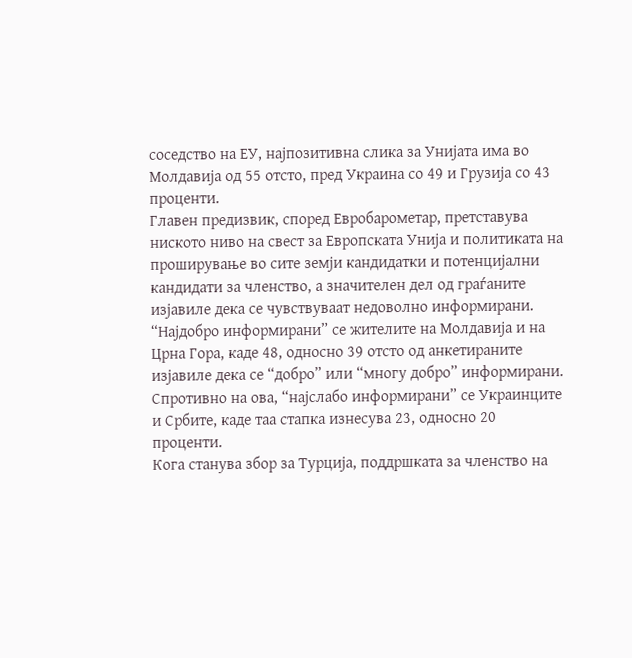соседство на ЕУ, најпозитивна слика за Унијата има во Молдавија од 55 отсто, пред Украина со 49 и Грузија со 43 проценти.
Главен предизвик, според Евробарометар, претставува ниското ниво на свест за Европската Унија и политиката на проширување во сите земји кандидатки и потенцијални кандидати за членство, а значителен дел од граѓаните изјавиле дека се чувствуваат недоволно информирани. “Најдобро информирани” се жителите на Молдавија и на Црна Гора, каде 48, односно 39 отсто од анкетираните изјавиле дека се “добро” или “многу добро” информирани. Спротивно на ова, “најслабо информирани” се Украинците и Србите, каде таа стапка изнесува 23, односно 20 проценти.
Кога станува збор за Турција, поддршката за членство на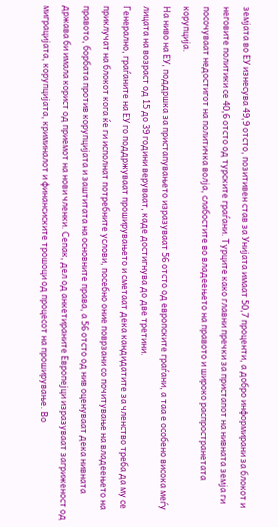земјата во ЕУ изнесува 49,9 отсто, позитивен став за Унијата имаат 50,7 проценти, а добро информирани за блокот и неговите политики се 40,6 отсто од турските граѓани. Турците како главни пречки за пристапот на нивната земја ги посочуваат недостигот на политичка волја, слабостите во владеењето на правото и широко распространетата корупција.
На ниво на ЕУ, поддршка за пристапувањето изразуваат 56 отсто од европските граѓани, а таа е особено висока меѓу лицата на возраст од 15 до 39 години веруваат, каде достигнува до две третини.
Генерално, граѓаните на ЕУ го поддржуваат проширувањето и сметаат дека кандидатите за членство треба да му се приклучат на блокот кога ќе ги исполнат потребните услови, посебно оние поврзани со почитување на владеењето на правото, борбата против корупцијата и заштитата на основните права, а 56 отсто од нив оценуваат дека нивната држава би имала корист од приемот на нови членки. Сепак, дел од анкетираните Европејци изразуваат загриженост од миграцијата, корупцијата, криминалот и финансиските трошоци од процесот на проширување. Во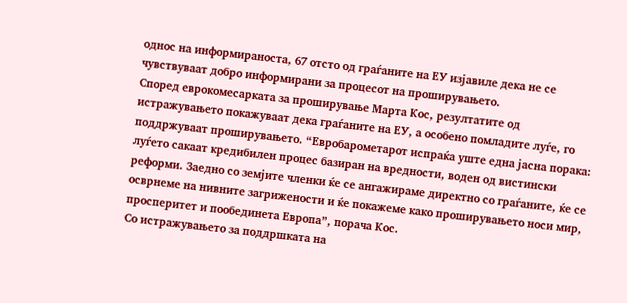однос на информираноста, 67 отсто од граѓаните на ЕУ изјавиле дека не се чувствуваат добро информирани за процесот на проширувањето.
Според еврокомесарката за проширување Марта Кос, резултатите од истражувањето покажуваат дека граѓаните на ЕУ, а особено помладите луѓе, го поддржуваат проширувањето. “Евробарометарот испраќа уште една јасна порака: луѓето сакаат кредибилен процес базиран на вредности, воден од вистински реформи. Заедно со земјите членки ќе се ангажираме директно со граѓаните, ќе се осврнеме на нивните загрижености и ќе покажеме како проширувањето носи мир, просперитет и пообединета Европа”, порача Кос.
Со истражувањето за поддршката на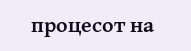процесот на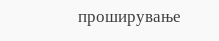проширување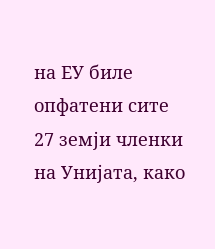на ЕУ биле опфатени сите 27 земји членки на Унијата, како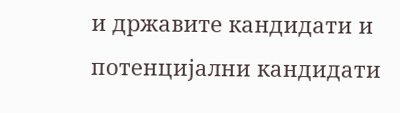и државите кандидати и потенцијални кандидати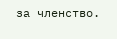за членство.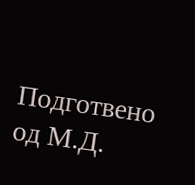Подготвено од М.Д.